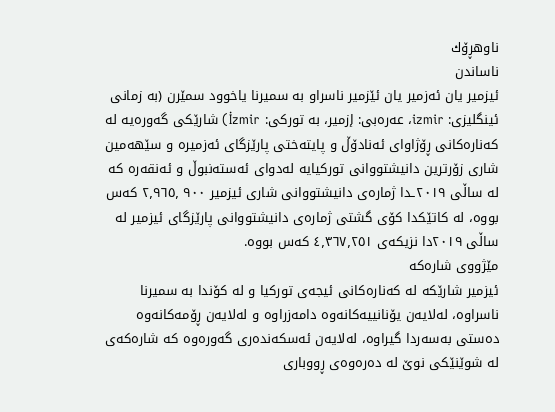ناوهڕۆك
ناساندن
ئیزمیر یان ئەزمیر یان ئێزمیر ناسراو بە سمیرنا یاخوود سمێرن (بە زمانی ئینگلیزی: izmir، عەرەبی: إزمير، بە تورکی: İzmir) شارێکی گەورەیە لە کەنارەکانی ڕۆژاوای ئەنادۆڵ و پایتەختی پارێزگای ئەزمیرە و سێهەمین شاری زۆرترین دانیشتووانی تورکیایە لەدوای ئەستەنبوڵ و ئەنقەرە کە لە ساڵی ٢٠١٩ـدا ژمارەی دانیشتووانی شاری ئیزمیر ٩٠٠ ٢٫٩٦٥٫ کەس بووە، لە کاتێکدا کۆی گشتی ژمارەی دانیشتووانی پارێزگای ئیزمیر لە ساڵی ٢٠١٩دا نزیکەی ٤٫٣٦٧٫٢٥١ کەس بووە.
مێژووی شارەکە
ئیزمیر شارێکە لە کەنارەکانی ئیجەی تورکیا و لە کۆندا بە سمیرنا ناسراوە، لەلایەن یۆنانییەکانەوە دامەزراوە و لەلایەن ڕۆمەکانەوە دەستی بەسەردا گیراوە، لەلایەن ئەسکەندەری گەورەوە کە شارەکەی لە شوێنێکی نوێ لە دەرەوەی ڕووباری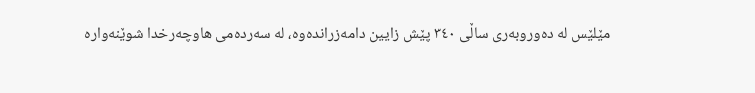مێلێس لە دەوروبەری ساڵی ٣٤٠ پێش زایین دامەزراندەوە، لە سەردەمی هاوچەرخدا شوێنەوارە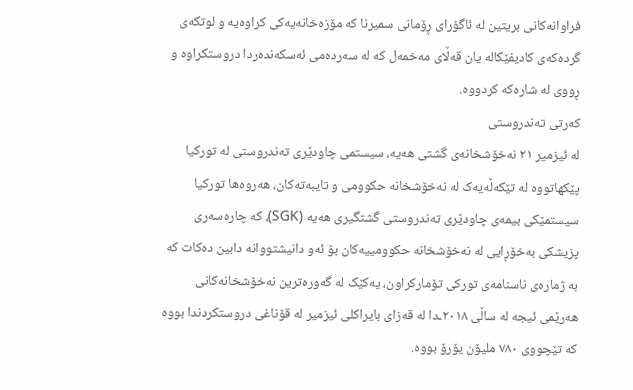فراوانەکانی بریتین لە ئاگۆرای ڕۆمانی سمیرنا کە مۆزەخانەیەکی کراوەیە و لوتکەی گردەکەی کادیفێکالە یان قەڵای مەخمەل کە لە سەردەمی ئەسکەندەردا دروستکراوە و ڕووی لە شارەکە کردووە.
کەرتی تەندروستی
لە ئیزمیر ٢١ نەخۆشخانەی گشتی هەیە، سیستمی چاودێری تەندروستی لە تورکیا پێکهاتووە لە تێکەڵەیەک لە نەخۆشخانە حکوومی و تایبەتەکان، هەروەها تورکیا سیستمێکی بیمەی چاودێری تەندروستی گشتگیری هەیە (SGK)، کە چارەسەری پزیشکی بەخۆڕایی لە نەخۆشخانە حکوومییەکان بۆ ئەو دانیشتووانە دابین دەکات کە بە ژمارەی ناسنامەی تورکی تۆمارکراون، یەکێک لە گەورەترین نەخۆشخانەکانی هەرێمی ئیجە لە ساڵی ٢٠١٨ـدا لە قەزای بایراکلی ئیزمیر لە قۆناغی دروستکردندا بووە کە تێچووی ٧٨٠ ملیۆن یۆرۆ بووە.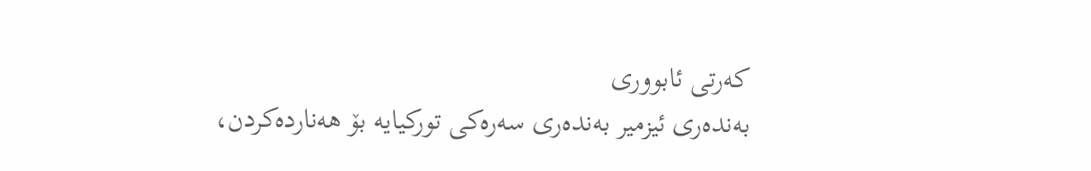کەرتی ئابووری
بەندەری ئیزمیر بەندەری سەرەکی تورکیایە بۆ هەناردەکردن،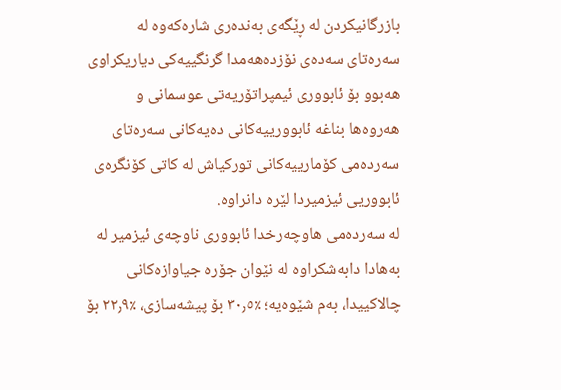بازرگانیکردن لە ڕێگەی بەندەری شارەکەوە لە سەرەتای سەدەی نۆزدەهەمدا گرنگییەکی دیاریکراوی هەبوو بۆ ئابووری ئیمپراتۆریەتی عوسمانی و هەروەها بناغە ئابوورییەکانی دەیەکانی سەرەتای سەردەمی کۆمارییەکانی تورکیاش لە کاتی کۆنگرەی ئابووریی ئیزمیردا لێرە دانراوە.
لە سەردەمی هاوچەرخدا ئابووری ناوچەی ئیزمیر لە بەهادا دابەشکراوە لە نێوان جۆرە جیاوازەکانی چالاکییدا، بەم شێوەیە؛ ٪٣٠٫٥ بۆ پیشەسازی، ٪٢٢٫٩ بۆ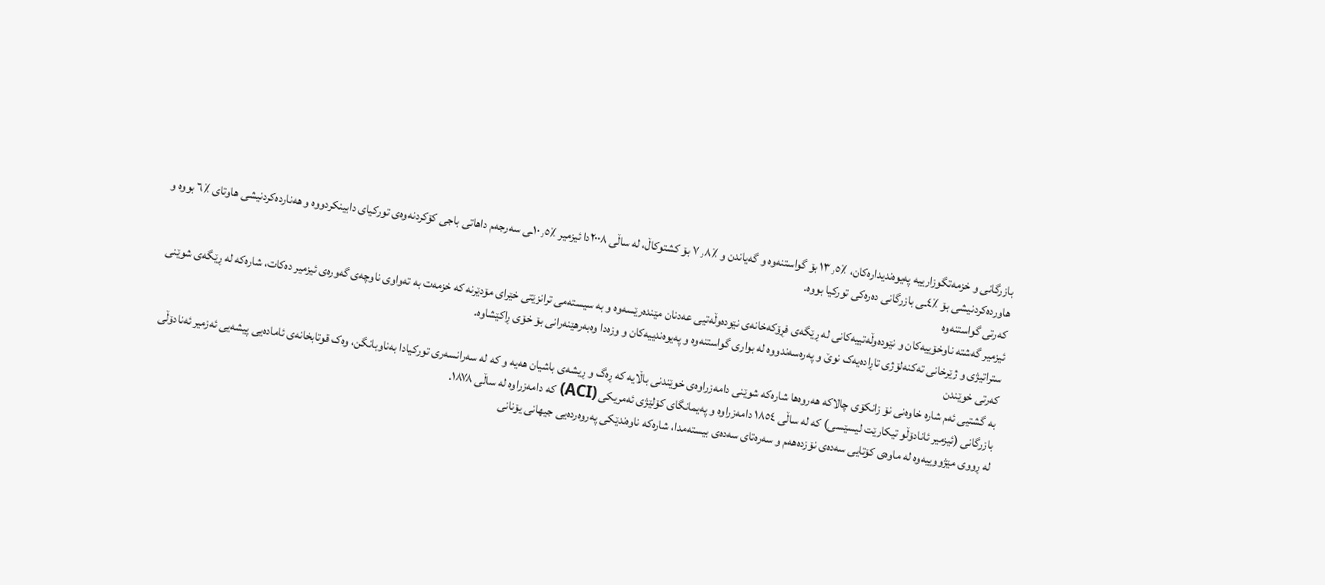بازرگانی و خزمەتگوزارییە پەیوەندیدارەکان، ٪١٣٫٥ بۆ گواستنەوە و گەیاندن و ٪٧٫٨ بۆ کشتوکاڵ، لە ساڵی ٢٠٠٨دا ئیزمیر ٪١٠٫٥ـی سەرجەم داهاتی باجی کۆکردنەوەی تورکیای دابینکردووە و هەناردەکردنیشی هاوتای ٪٦ بووە و هاوردەکردنیشی بۆ ٪٤ـی بازرگانی دەرەکی تورکیا بووە.
کەرتی گواستنەوە
ئیزمیر گەشتە ناوخۆییەکان و نێودەوڵەتییەکانی لە ڕێگەی فڕۆکەخانەی نێودەوڵەتیی عەدنان مێندەرێسەوە و بە سیستەمی ترانزێتی خێرای مۆدێرنە کە خزمەت بە تەواوی ناوچەی گەورەی ئیزمیر دەکات، شارەکە لە ڕێگەی شوێنی ستراتیژی و ژێرخانی تەکنەلۆژی تاڕادەیەک نوێ و پەرەسەندووە لە بواری گواستنەوە و پەیوەندییەکان و وزەدا وەبەرهێنەرانی بۆ خۆی ڕاکێشاوە.
کەرتی خوێندن
بە گشتیی ئەم شارە خاوەنی نۆ زانکۆی چالاکە هەروەها شارەکە شوێنی دامەزراوەی خوێندنی باڵایە کە ڕەگ و ڕیشەی باشیان هەیە و کە لە سەرانسەری تورکیادا بەناوبانگن، وەک قوتابخانەی ئامادەیی پیشەیی ئەزمیر ئەنادۆڵی بازرگانی (ئیزمیر ئانادۆڵو تیکارێت لیسێسی) کە لە ساڵی ١٨٥٤ دامەزراوە و پەیمانگای کۆلێژی ئەمریکی (ACI) کە دامەزراوە لە ساڵی ١٨٧٨.
لە ڕووی مێژووییەوە لە ماوەی کۆتایی سەدەی نۆزدەهەم و سەرەتای سەدەی بیستەمدا، شارەکە ناوەندێکی پەروەردەیی جیهانی یۆنانی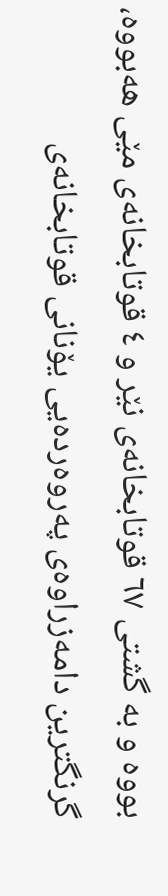بووە و بە گشتی ٦٧ قوتابخانەی نێر و ٤ قوتابخانەی مێی هەبووە، گرنگترین دامەزراوەی پەروەردەیی یۆنانی قوتابخانەی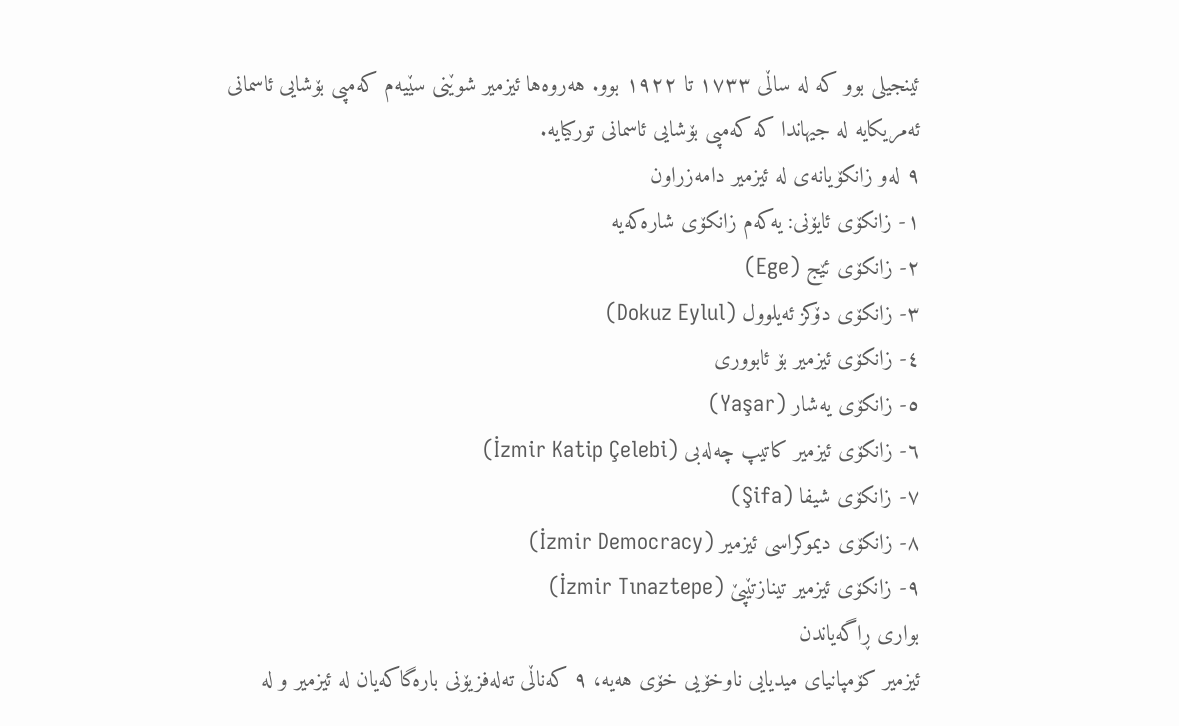ئینجیلی بوو کە لە ساڵی ١٧٣٣ تا ١٩٢٢ بوو. هەروەها ئیزمیر شوێنی سێیەم کەمپی بۆشایی ئاسمانی ئەمریکایە لە جیهاندا کە کەمپی بۆشایی ئاسمانی تورکیایە.
٩ لەو زانکۆیانەی لە ئیزمیر دامەزراون
١- زانکۆی ئایۆنی: یەکەم زانکۆی شارەکەیە
٢- زانکۆی ئێج (Ege)
٣- زانکۆی دۆکز ئەیلوول (Dokuz Eylul)
٤- زانکۆی ئیزمیر بۆ ئابووری
٥- زانکۆی یەشار (Yaşar)
٦- زانکۆی ئیزمیر کاتیپ چەلەبی (İzmir Katip Çelebi)
٧- زانکۆی شیفا (Şifa)
٨- زانکۆی دیموکراسی ئیزمیر (İzmir Democracy)
٩- زانکۆی ئیزمیر تینازتێپێ (İzmir Tınaztepe)
بواری ڕاگەیاندن
ئیزمیر کۆمپانیای میدیایی ناوخۆیی خۆی هەیە، ٩ کەناڵی تەلەفزیۆنی بارەگاکەیان لە ئیزمیر و لە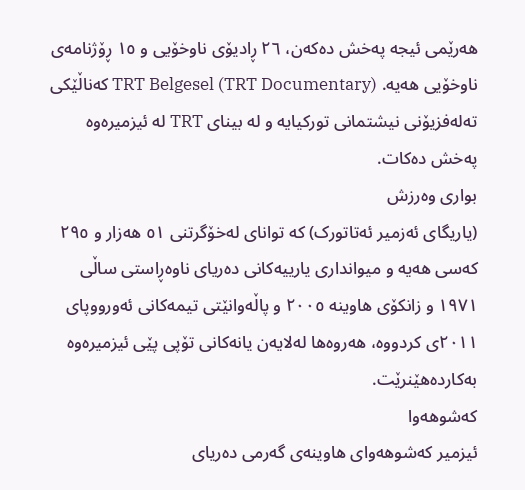هەرێمی ئیجە پەخش دەکەن، ٢٦ ڕادیۆی ناوخۆیی و ١٥ ڕۆژنامەی ناوخۆیی هەیە. TRT Belgesel (TRT Documentary) کەناڵێکی تەلەفزیۆنی نیشتمانی تورکیایە و لە بینای TRT لە ئیزمیرەوە پەخش دەکات.
بواری وەرزش
(یاریگای ئەزمیر ئەتاتورک) کە توانای لەخۆگرتنی ٥١ هەزار و ٢٩٥ کەسی هەیە و میوانداری یارییەکانی دەریای ناوەڕاستی ساڵی ١٩٧١ و زانکۆی هاوینە ٢٠٠٥ و پاڵەوانێتی تیمەکانی ئەورووپای ٢٠١١ی کردووە، هەروەها لەلایەن یانەکانی تۆپی پێی ئیزمیرەوە بەکاردەهێنرێت.
کەشوهەوا
ئیزمیر کەشوهەوای هاوینەی گەرمی دەریای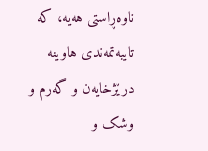ناوەڕاستی هەیە، کە تایبەتمەندی هاوینە درێژخایەن و گەرم و وشک و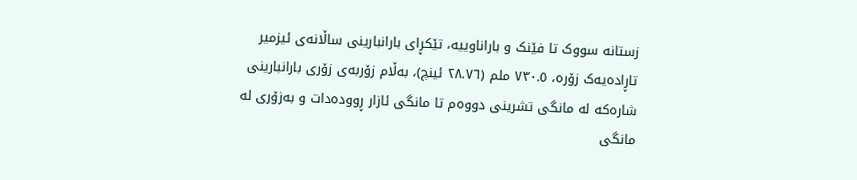زستانە سووک تا فێنک و باراناوییە، تێکڕای بارانبارینی ساڵانەی ئیزمیر تاڕادەیەک زۆرە، ٧٣٠.٥ ملم (٢٨.٧٦ ئینچ)، بەڵام زۆربەی زۆری بارانبارینی شارەکە لە مانگی تشرینی دووەم تا مانگی ئازار ڕوودەدات و بەزۆری لە مانگی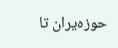حوزەیران تا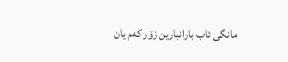مانگی ئاب بارانبارین زۆر کەم یان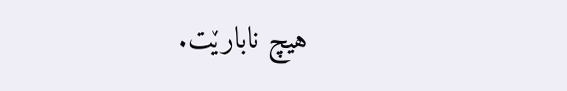هیچ نابارێت.